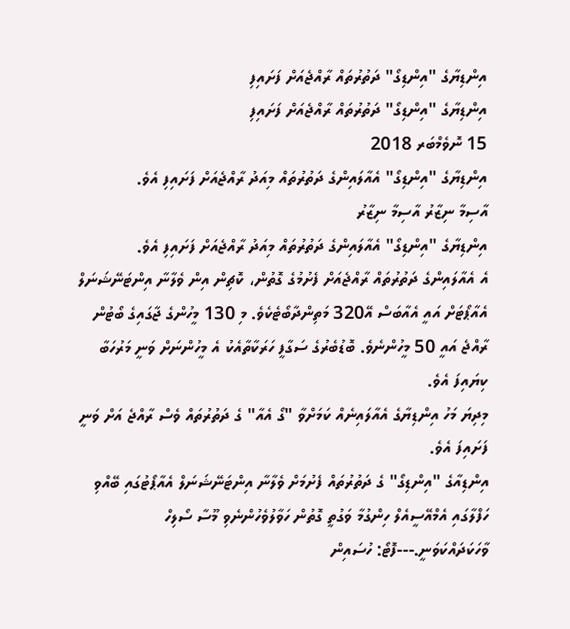އިންޑިޔާގެ "އިންޑިގޯ" ދަތުރުތައް ރާއްޖެއަށް ފަށައިފި
އިންޑިޔާގެ "އިންޑިގޯ" ދަތުރުތައް ރާއްޖެއަށް ފަށައިފި
15 ނޮވެމްބަރ 2018
އިންޑިޔާގެ "އިންޑިގޯ" އެއާލައިންގެ ދަތުރުތައް މިއަދު ރާއްޖެއަށް ފަށައިފި އެވެ.
އާސިމާ ނިޒާރު އާސިމާ ނިޒާރު
އިންޑިޔާގެ "އިންޑިގޯ" އެއާލައިންގެ ދަތުރުތައް މިއަދު ރާއްޖެއަށް ފަށައިފި އެވެ.
އެ އެއާލައިންގެ ދަތުރުތައް ރާއްޖެއަށް ފެށުމުގެ ގޮތުން، ކޮޗިން އިން ވެލާނާ އިންޓަނޭޝަނަލް އެއާޕޯޓަށް އައީ އެއާބަސް އޭ320 މަތިންދާބޯޓެކެވެ. މި 130 މީހުންގެ ޖާގައިގެ ބޯޓުން ރާއްޖެ އައީ 50 މީހުންނެވެ. ބޮޑުބެރުގެ ސަގާފީ ހަރަކާތާއެކު އެ މީހުންނަށް ވަނީ މަރުހަބާ ކިޔައިފަ އެވެ.
މިދިޔަ މަހު އިންޑިޔާގެ އެއާލައިނެއް ކަމަށްވާ "ގޯ އެއާ" ގެ ދަތުރުތައް ވެސް ރާއްޖެ އަށް ވަނީ ފަށައިފަ އެވެ.
އިންޑިއާގެ "އިންޑިގޯ" ގެ ދަތުރުތައް ފެށުމަށް ވެލާނާ އިންޓަނޭޝަނަލް އެއާޕޯޓުގައި ބޭއްވި ހަފްލާގައި އެމްއޭސީއެލް ހިންގުމާ ވަގުތީ ގޮތުން ހަވާލުވެހުންނެވި މޫސާ ސޯލިހް ވާހަކަދައްކަވަނީ.---ފޮޓޯ: ހުސައިން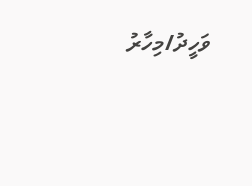ވަހީދު/މިހާރު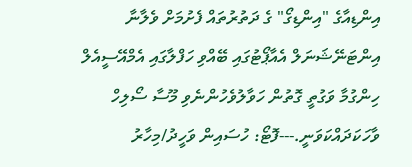އިންޑިއާގެ "އިންޑިގޯ" ގެ ދަތުރުތައް ފެށުމަށް ވެލާނާ އިންޓަނޭޝަނަލް އެއާޕޯޓުގައި ބޭއްވި ހަފްލާގައި އެމްއޭސީއެލް ހިންގުމާ ވަގުތީ ގޮތުން ހަވާލުވެހުންނެވި މޫސާ ސޯލިހް ވާހަކަދައްކަވަނީ.---ފޮޓޯ: ހުސައިން ވަހީދު/މިހާރު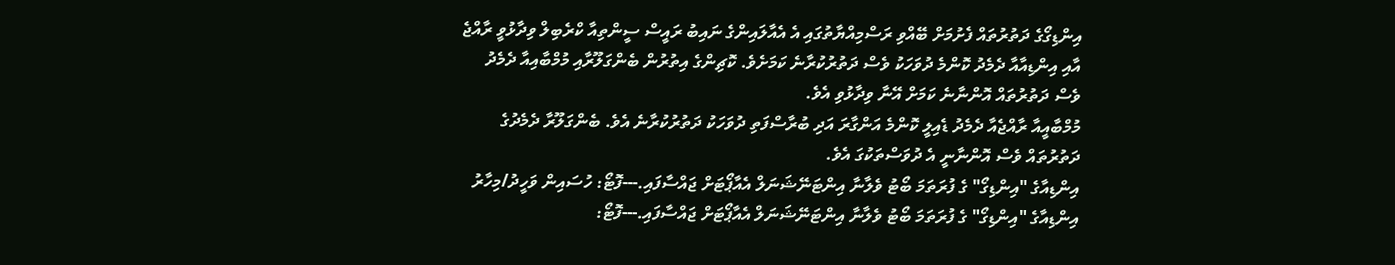އިންޑިގޯގެ ދަތުރުތައް ފެށުމަށް ބޭއްވި ރަސްމިއްޔާތުގައި އެ އެއާލައިންގެ ނައިބު ރައީސް ސީންތިއާ ކްރެބިލް ވިދާޅުވީ ރާއްޖެ އާއި އިންޑިއާއާ ދެމެދު ކޮންމެ ދުވަހަކު ވެސް ދަތުރުކުރާނެ ކަމަށެވެ. ކޮޗިންގެ އިތުރުން ބެންގަލޫރާއި މުމްބާއިއާ ދެމެދު ވެސް ދަތުރުތައް އޮންނާނެ ކަމަށް އޭނާ ވިދާޅުވި އެވެ.
މުމްބާއީއާ ރާއްޖެއާ ދެމެދު ޑެއިލީ ކޮންމެ އަންގާރަ އަދި ބުރާސްފަތި ދުވަހަކު ދަތުރުކުރާނެ އެވެ. ބެންގަލޫރާ ދެމެދުގެ ދަތުރުތައް ވެސް އޮންނާނީ އެ ދުވަސްތަކުގަ އެވެ.
އިންޑިއާގެ "އިންޑިގޯ" ގެ ފުރަތަމަ ބޯޓު ވެލާނާ އިންޓަނޭޝަނަލް އެއާޕޯޓަށް ޖައްސާފައި.---ފޮޓޯ: ހުސައިން ވަހީދު/މިހާރު
އިންޑިއާގެ "އިންޑިގޯ" ގެ ފުރަތަމަ ބޯޓު ވެލާނާ އިންޓަނޭޝަނަލް އެއާޕޯޓަށް ޖައްސާފައި.---ފޮޓޯ: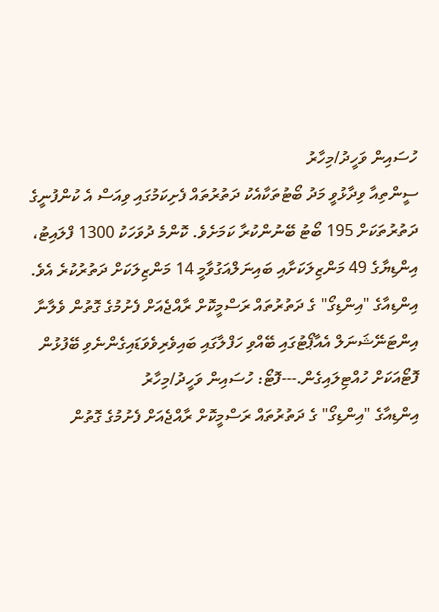ހުސައިން ވަހީދު/މިހާރު
ސީންތިއާ ވިދާޅުވީ މަދު ބޯޓުތަކާއެކު ދަތުރުތައް ފެށިކަމުގައި ވިއަސް އެ ކުންފުނީގެ ދަތުރުތަކަށް 195 ބޯޓު ބޭނުންކުރާ ކަމަށެވެ. ކޮންމެ ދުވަހަކު 1300 ފްލައިޓު، އިންޑިޔާގެ 49 މަންޒިލަކަށާއި ބައިނަލްއަގުވާމީ 14 މަންޒިލަކަށް ދަތުރުކުރެ އެވެ.
އިންޑިއާގެ "އިންޑިގޯ" ގެ ދަތުރުތައް ރަސްމީކޮށް ރާއްޖެއަށް ފެށުމުގެ ގޮތުން ވެލާނާ އިންޓަނޭޝަނަލް އެއާޕޯޓުގައި ބޭއްވި ހަފްލާގައި ބައިވެރިވެވަޑައިގެންނެވި ބޭފުޅުން ފޮޓޯއަކަށް ހުއްޓިލައިގެން.---ފޮޓޯ: ހުސައިން ވަހީދު/މިހާރު
އިންޑިއާގެ "އިންޑިގޯ" ގެ ދަތުރުތައް ރަސްމީކޮށް ރާއްޖެއަށް ފެށުމުގެ ގޮތުން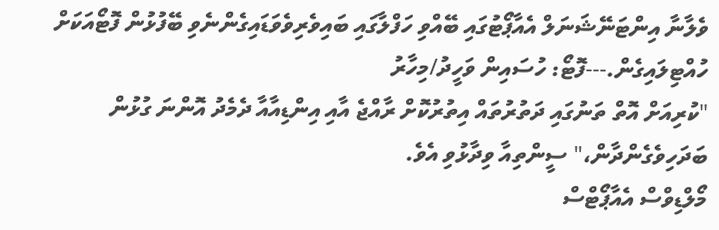ވެލާނާ އިންޓަނޭޝަނަލް އެއާޕޯޓުގައި ބޭއްވި ހަފްލާގައި ބައިވެރިވެވަޑައިގެންނެވި ބޭފުޅުން ފޮޓޯއަކަށް ހުއްޓިލައިގެން.---ފޮޓޯ: ހުސައިން ވަހީދު/މިހާރު
"ކުރިއަށް އޮތް ތަނުގައި ދަތުރުތައް އިތުރުކޮށް ރާއްޖެ އާއި އިންޑިއާއާ ދެމެދު އޮންނަ ގުޅުން ބަދަހިވެގެންދާން،" ސީންތިއާ ވިދާޅުވި އެވެ.
މޯލްޑިވްސް އެއާޕޯޓްސް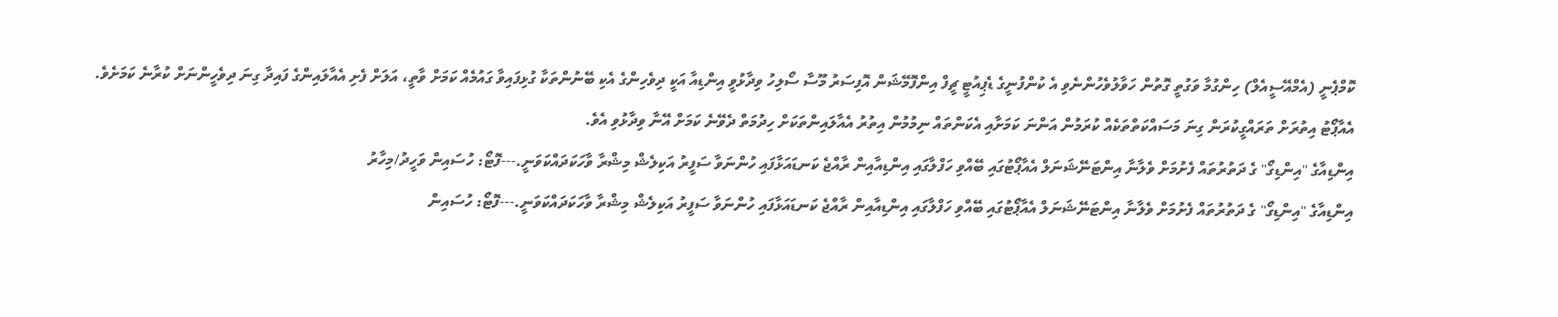ކޮމްޕެނީ (އެމްއޭސީއެލް) ހިންގުމާ ވަގުތީ ގޮތުން ހަވާލުވެހުންނެވި އެ ކުންފުނީގެ ޑެޕިއުޓީ ޗީފް އިންފޮމޭޝަން އޮފިސަރު މޫސާ ސޯލިހު ވިދާޅުވީ އިންޑިއާ އަކީ ދިވެހިންގެ އެކި ބޭނުންތަކާ ގުޅިފައިވާ ގައުމެއް ކަމަށް ވާތީ، އަލަށް ފެށި އެއާލައިންގެ ފައިދާ ގިނަ ދިވެހީންނަށް ކުރާނެ ކަމަށެވެ.
އެއާޕޯޓު އިތުރަށް ތަރައްގީކުރަން ގިނަ މަސައްކަތްތަކެއް ކުރަމުން އަންނަ ކަމަށާއި އެކަންތައް ނިމުމުން އިތުރު އެއާލައިންތަކަށް ހިދުމަތް ދެވޭނެ ކަމަށް އޭނާ ވިދާޅުވި އެވެ.
އިންޑިއާގެ "އިންޑިގޯ" ގެ ދަތުރުތައް ފެށުމަށް ވެލާނާ އިންޓަނޭޝަނަލް އެއާޕޯޓުގައި ބޭއްވި ހަފްލާގައި އިންޑިއާއިން ރާއްޖެ ކަނޑައަޅާފައި ހުންނަވާ ސަފީރު އަކިލެޝް މިޝްރާ ވާހަކަދައްކަވަނީ.---ފޮޓޯ: ހުސައިން ވަހީދު/މިހާރު
އިންޑިއާގެ "އިންޑިގޯ" ގެ ދަތުރުތައް ފެށުމަށް ވެލާނާ އިންޓަނޭޝަނަލް އެއާޕޯޓުގައި ބޭއްވި ހަފްލާގައި އިންޑިއާއިން ރާއްޖެ ކަނޑައަޅާފައި ހުންނަވާ ސަފީރު އަކިލެޝް މިޝްރާ ވާހަކަދައްކަވަނީ.---ފޮޓޯ: ހުސައިން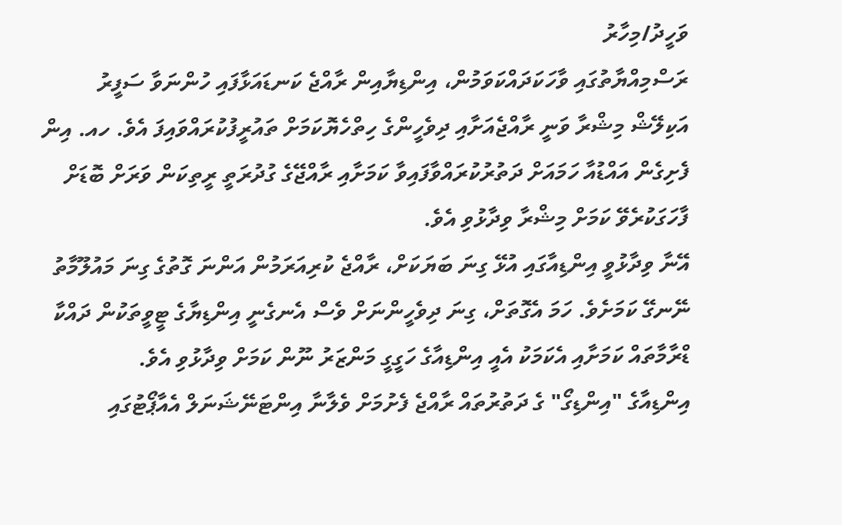ވަހީދު/މިހާރު
ރަސްމިއްޔާތުގައި ވާހަކަދައްކަވަމުން، އިންޑިޔާއިން ރާއްޖެ ކަނޑައަޅާފައި ހުންނަވާ ސަފީރު އަކިލޭޝް މިޝްރާ ވަނީ ރާއްޖެއަށާއި ދިވެހީންގެ ހިތްހެޔޮކަމަށް ތައުރީފުކުރައްވައިފަ އެވެ. ހއ. އިން ފެށިގެން އައްޑުއާ ހަމައަށް ދަތުރުކުރައްވާފައިވާ ކަމަށާއި ރާއްޖޭގެ ގުދުރަތީ ރީތިކަން ވަރަށް ބޮޑަށް ފާހަގަކުރެވޭ ކަމަށް މިޝްރާ ވިދާޅުވި އެވެ.
އޭނާ ވިދާޅުވީ އިންޑިއާގައި އުޅޭ ގިނަ ބަޔަކަށް، ރާއްޖެ ކުރިއަރަމުން އަންނަ ގޮތުގެ ގިނަ މައުލޫމާތު ނޭނގޭ ކަމަށެވެ. ހަމަ އެގޮތަށް، ގިނަ ދިވެހީންނަށް ވެސް އެނގެނީ އިންޑިޔާގެ ޓީވީތަކުން ދައްކާ ޑްރާމާތައް ކަމަށާއި އެކަމަކު އެއީ އިންޑިއާގެ ހަގީގީ މަންޒަރު ނޫން ކަމަށް ވިދާޅުވި އެވެ.
އިންޑިއާގެ "އިންޑިގޯ" ގެ ދަތުރުތައް ރާއްޖެ ފެށުމަށް ވެލާނާ އިންޓަނޭޝަނަލް އެއާޕޯޓުގައި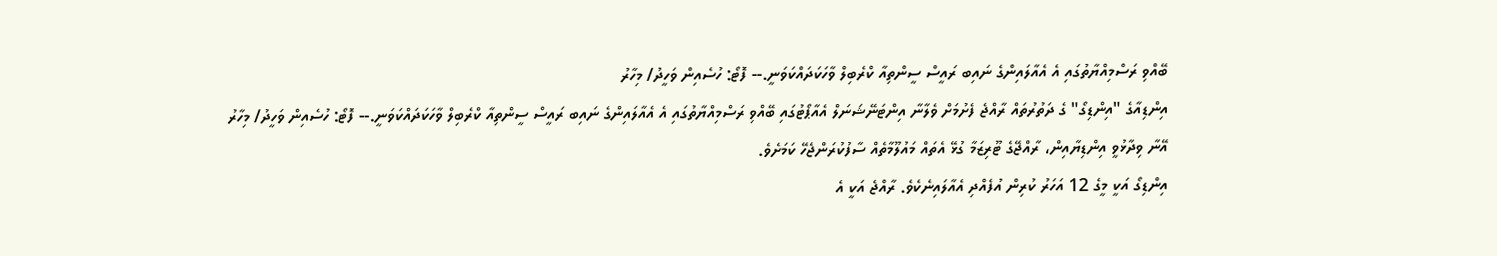ބޭއްވި ރަސްމިއްޔާތުގައި އެ އެއާލައިންގެ ނައިބ ރައީސް ސީންތިއާ ކްރެބިލް ވާހަކަދައްކަވަނީ.-- ފޮޓޯ: ހުސެއިން ވަހީދު/ މިހާރު
އިންޑިއާގެ "އިންޑިގޯ" ގެ ދަތުރުތައް ރާއްޖެ ފެށުމަށް ވެލާނާ އިންޓަނޭޝަނަލް އެއާޕޯޓުގައި ބޭއްވި ރަސްމިއްޔާތުގައި އެ އެއާލައިންގެ ނައިބ ރައީސް ސީންތިއާ ކްރެބިލް ވާހަކަދައްކަވަނީ.-- ފޮޓޯ: ހުސެއިން ވަހީދު/ މިހާރު
އޭނާ ވިދާޅުވީ އިންޑިޔާއިން، ރާއްޖޭގެ ޓޫރިޒަމާ ގުޅޭ އެތައް މައުލޫމާތެއް ސާފުކުރަންޖެހޭ ކަމަށެވެ.
އިންޑިގޯ އަކީ މީގެ 12 އަހަރު ކުރިން އުފެއްދި އެއާލައިނެކެވެ. ރާއްޖެ އަކީ އެ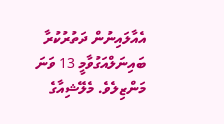އެއާލައިނުން ދަތުރުކުރާ ބައިނަލްއަގުވާމީ 13 ވަނަ މަންޒިލެވެ. މެލޭޝިއާގެ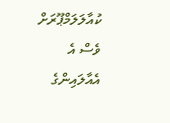ކުއާލަލަމްޕޫރަށް ވެސް އެ އެއާލައިންގެ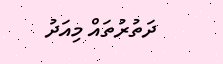ދަތުރުތައް މިއަދު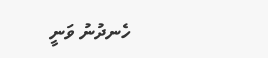ހެނދުނު ވަނީ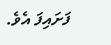ފަށައިފަ އެވެ.